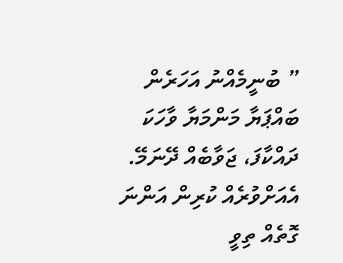” ބުނީމެއްނު އަހަރެން ބައްޕަޔާ މަންމަޔާ ވާހަކަ ދައްކާފަ، ޖަވާބެއް ދޭނަމޭ. އެއަށްވުރެއް ކުރިން އަންނަ ގޮތެއް ތިވީ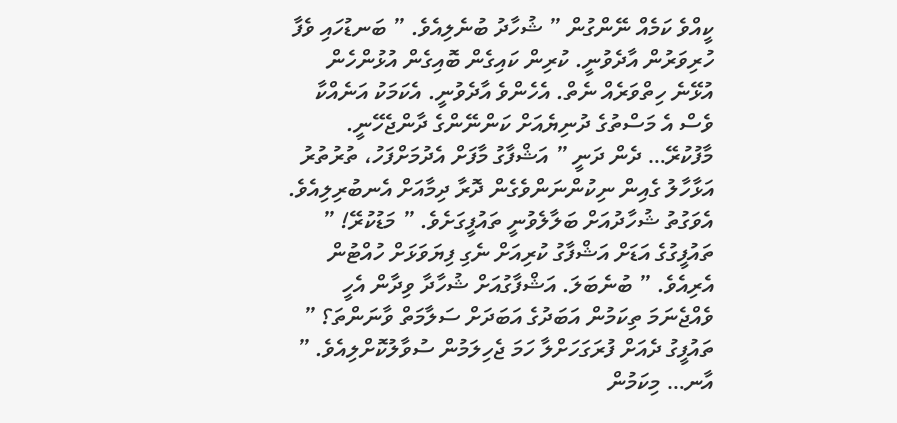ކީއްވެ ކަމެއް ނޭންގުން ” ޝުހާދު ބުނެލިއެވެ. ” ބަނޑުހައި ވެފާ ހުރިވަރުން އާދެވުނީ. ކުރިން ކައިގެން ބޮއިގެން އުޅުންހެން އުޅޭނެ ހިތްވަރެއް ނެތް. އެހެންވެ އާދެވުނީ. އެކަމަކު އަނެއްކާ ވެސް އެ މަސްތުގެ ދުނިޔެއަށް ކަންނޭންގެ ދާންޖެހޭނީ. މާފުކުރޭ… ދެން ދަނީ ” އަޝްފާގު މާފަށް އެދުމަށްފަހު، ތުރުތުރު އަޅާހާލު ގެއިން ނިކުންނަންވެގެން ދޮރާ ދިމާއަށް އެނބުރިލިއެވެ. އެވަގުތު ޝުހާދުއަށް ބަލާލެވުނީ ތައުފީގަށެވެ. ” މަޑުކުރޭ! ” ތައުފީގުގެ އަޑަށް އަޝްފާގު ކުރިއަށް ނެގި ފިޔަވަޅަށް ހުއްޓުން އެރިއެވެ. ” ބުނެބަލަ. އަޝްފާގުއަށް ޝުހާދާ ވިދާން އެހީ ވެއްޖެނަމަ ތިކަމުން އަބަދުގެ އަބަދަށް ސަލާމަތް ވާނަންތަ؟ ” ތައުފީގު ދެއަށް ފުރަގަހަށްލާ ހަމަ ޖެހިލަމުން ސުވާލުކޮށްލިއެވެ. ” އާނ… މިކަމުން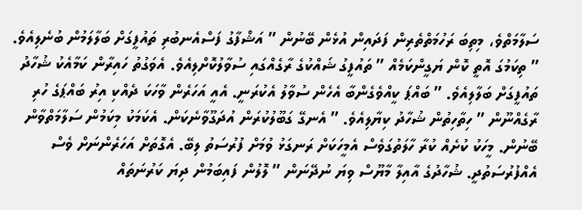ސަލާމަތްވެ، މިތިބަ ރަހުމަތްތެރިން ފަދައިން އުޅެން ބޭނުން ” އަޝްފާގު ފަސްއެނބުރި ތައުފީގަށް ބަލާލަމުން ބުނެލިއެވެ. ” ތިކަމުގަ އޮތީ ކޮން ޔަގީންކަމެއް ” ތައުފީގު ޝައްކުގެ ރާގެއްގައި ސުވާލުކޮށްލިއެވެ. އެވަގުތު ހައިރާން ކަމާއެކު ޝުހާދު ތައުފީގަށް ބަލާލިއެވެ. ” ބައްޕަ ކީއްވެގެންބާ އެހެން ސުވާލު އެކުރަނީ. އެއީ އަހަރެން ވާހަކަ ދެއްކި އިރު ބައްޕަގެ ހުރި ރާގެއްނޫން ” ހިތާހިތުން ޝުހާދު ކިޔާލިއެވެ. ” އެނގޭ ގަބޫލުކުރަން އުދަގޫވާނެކަން. އެކަމަކު މިކަމުން ސަލާމަތްވާން ބޭނުން. މީހަކު ކުށެއް ކުރާ ހާލަތުގަވެސް އެމީހަކަށް ރަނގަޅު ވުމަށް ފުރުސަތު ލިބޭ. އެގޮތަށް އަހަރެންނަށް ވެސް އެއްފުރުސަތުދީ. ޝުހާދުގެ އާއިލާ މާޔޫސް ވިޔަ ނުދޭނަން ” ލޮލުން ފައިބަމުން ދިޔަ ކަރުނަތައް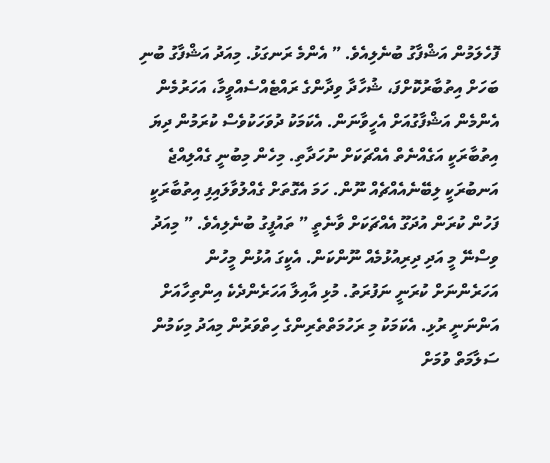ފޮހެލަމުން އަޝްފާގު ބުނެލިއެވެ. ” އެންމެ ރަނގަޅު. މިއަދު އަޝްފާގު ބުނި ބަހަށް އިތުބާރުކޮށްފަ، ޝުހާދާ ވިދާންގެ ރައްޓެއްސެއްވީމާ، އަހަރުމެން އެންމެން އަޝްފާގުއަށް އެހީވާނަން. އެކަމަކު ދުވަހަކުވެސް ކުރަމުން ދިޔަ އިތުބާރަކީ އަގެއްނެތް އެއްޗަކަށް ނުހަދާތި. މިހެން މިބުނީ ގެއްލިއްޖެ އަނބުރަކީ ލިބޭނެއެއްޗެއް ނޫން. ހަމަ އެގޮތަށް ގެއްލުވާލައިފި އިތުބާރަކީ ފަހުން ކުރަން އުދަގޫ އެއްޗަކަށް ވާނެތީ ” ތައުފީގު ބުނެލިއެވެ. ” މިއަދު ވިސްނޭ މީ އަދި ދިރިއުޅުމެއް ނޫންކަން. އެކީގަ އުޅުން މީހުން އަހަރެންނަށް ކުރަނީ ނަފުރަތު. މުޅި އާއިލާ އަހަރެންދެކެ އިންތިހާއަށް އަންނަނީ ރުޅި. އެކަމަކު މި ރަހުމަތްތެރިންގެ ހިތްވަރުން މިއަދު މިކަމުން ސަލާމަތް ވުމަށް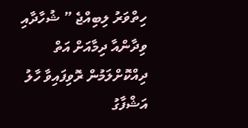ހިތްވަރު ލިބިއްޖެ ” ޝުހާދާއި ވިދާންއާ ދިމާއަށް އަތް ދިއްކޮށްލަމުން ރޮވިފައިވާ ހާލު އަޝްފާގު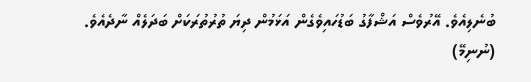ބުނެލިއެވެ. އޭރުވެސް އަޝްފާގު ބަޑުހައިވެގެން އަޅަމުން ދިޔަ ތުރުތުރަކަށް ބަދަލެއް ނާދެއެވެ.
(ނުނިމޭ)